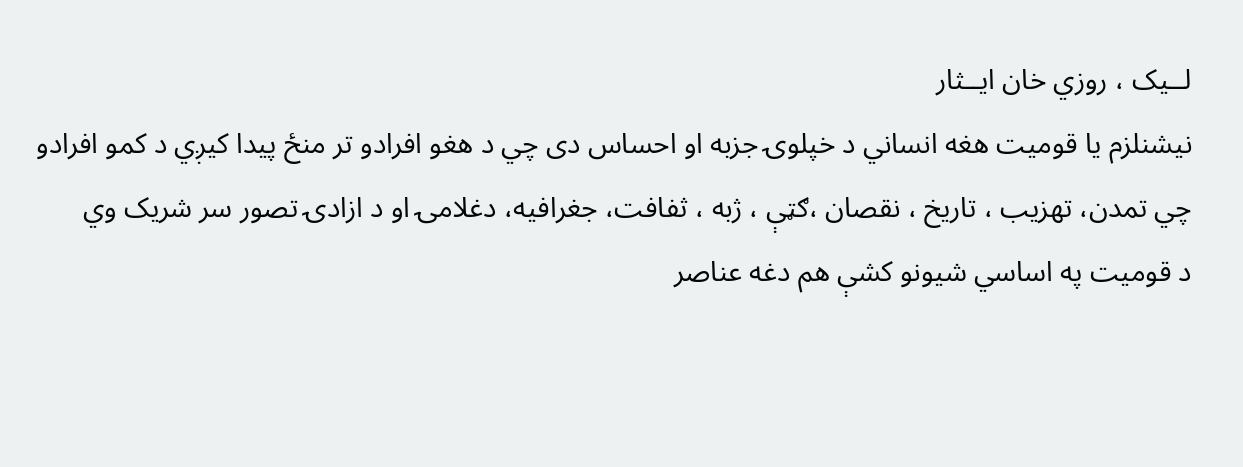لــيک ، روزي خان ايــثار
نیشنلزم يا قوميت هغه انساني د خپلوۍ جزبه او احساس دی چي د هغو افرادو تر منځ پيدا کيږي د کمو افرادو چي تمدن، تهزيب ، تاريخ ، نقصان ،ګټې ، ژبه ، ثفافت، جغرافيه، دغلامۍ او د ازادۍ تصور سر شريک وي
د قوميت په اساسي شيونو کشې هم دغه عناصر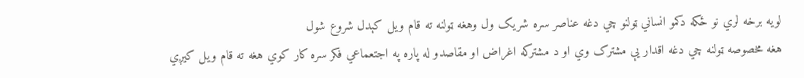لويه برخه لري نو ځکه دکمو انساني ټولنو چي دغه عناصر سره شريک ول وهغه ټولنه ته قام ويل کېدل شروع شول
هغه مخصوصه ټولنه چي دغه اقدار يې مشترک وي او د مشترکه اغراض او مقاصدو له پاره په اجتعماعي فکر سره کار کوي هغه ته قام ويل کيږي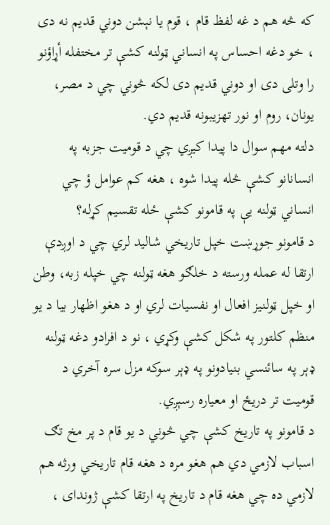که څه هم د غه لفظ قام ، قوم يا نېشن دوني قديم نه دی ، خو دغه احساس په انساني ټولنه کشې تر مختفله أړاؤنو را وتلی دی او دوني قديم دی لکه څوني چي د مصر، يونان، روم او نور تهزيبونه قديم دي.
دلته مهم سوال دا پيدا کيږي چي د قوميت جزبه په انسانانو کشې څله پيدا شوه ، هغه کم عوامل ؤ چي انساني ټولنه يې په قامونو کشې ځله تقسيم کړله؟
د قامونو جوړښت خپل تاريخي شاليد لري چي د اوږدې ارتقا له عمله ورسته د خلګو هغه ټولنه چي خپله زبه، وطن او خپل ټولنيز افعال او نفسيات لري او د هغو اظهار بيا د يو منظم کلتور په شکل کشې وکړي ، نو د افرادو دغه ټولنه ډېر په سائنسي بنيادونو په ډېر سوکه مزل سره آخري د قوميت تر دريځ او معياره رسېږي.
د قامونو په تاريخ کشې چي څوني د يو قام د پر مخ تګ اسباب لازمي دي هم هغو مره د هغه قام تاريخي ورثه هم لازمي ده چي هغه قام د تاريخ په ارتقا کشې ژوندای ،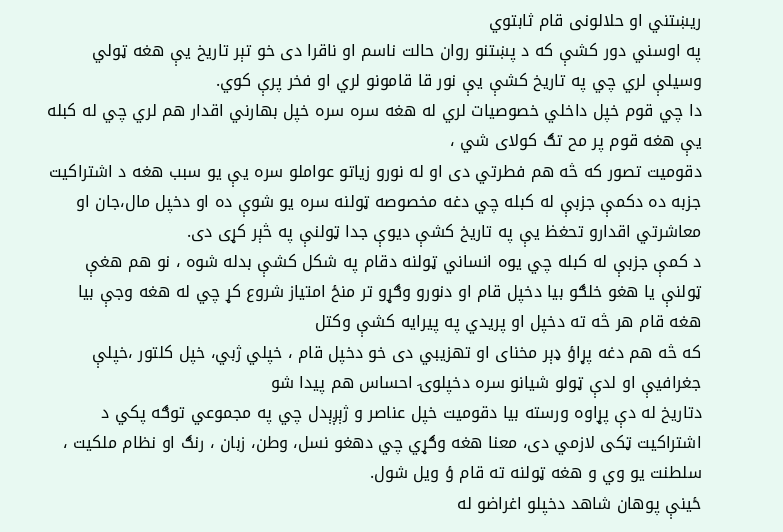ريښتني او حلالونی قام ثابتوي
په اوسني دور کشې که د پښتنو روان حالت ناسم او ناقرا دی خو تېر تاريخ يې هغه ټولي وسيلې لري چي په تاريخ کشې يې نور قا قامونو لري او فخر پرې کوي.
دا چي قوم خپل داخلي خصوصيات لري له هغه سره سره خپل بهارني اقدار هم لري چي له کبله يې هغه قوم پر مح تګ کولای شي ،
دقوميت تصور که څه هم فطرتي دی او له نورو زياتو عواملو سره يې يو سبب هغه د اشتراکيت جزبه ده دکمې جزبې له کبله چي دغه مخصوصه ټولنه سره يو شوې ده او دخپل مال،جان او معاشرتي اقدارو تحغظ يې په تاريخ کشې ديوې جدا ټولنې په څېر کړی دی.
د کمې جزبې له کبله چي يوه انساني ټولنه دقام په شکل کشې بدله شوه ، نو هم هغې ټولنې يا هغو خلګو بيا دخپل قام او دنورو وګړو تر منځ امتياز شروع کړ چي له هغه وجې بيا هغه قام هر څه ته دخپل او پريدي په پيرايه کشې وکتل
که څه هم دغه پړاؤ ډېر مخنای او تهزيبي دی خو دخپل قام ، خپلي ژبي، خپل کلتور ،خپلې جغرافيې او لدې ټولو شيانو سره دخپلوۍ احساس هم پيدا شو
دتاريخ له دې پړاوه ورسته بيا دقوميت خپل عناصر و ژېږېدل چي په مجموعي توګه پکي د اشتراکيت ټکی لازمي دی، معنا هغه وګړي چي دهغو نسل، وطن، زبان ، رنګ او نظام ملکيت ، سلطنت يو وي و هغه ټولنه ته قام ؤ ويل شول.
ځينې پوهان شاهد دخپلو اغراضو له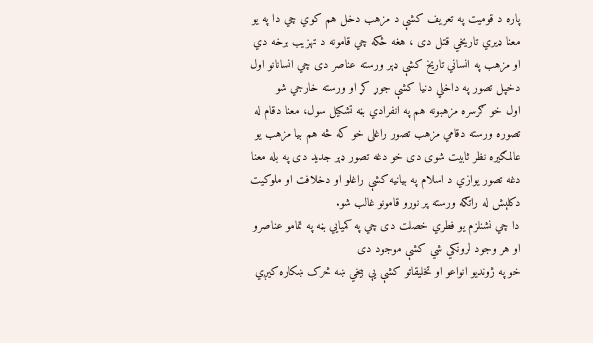پاره د قوميت په تعريف کشې د مزهب دخل هم کوي چي دا په يو معنا ډيري تاريخي قتل دی ، هغه ځکه چي قامونه د تهزيب برخه دي او مزهب په انساني تاريخ کشې ډېر ورسته عناصر دی چي انسانانو اول دخپل تصور په داخلي دنيا کشې جوړ کړ او ورسته خارجي شو
اول خو ګرسره مزهبونه هم په انفرادي بڼه تشکيل سول، معنا دقام له تصوره ورسته دقامي مزهب تصور راغلی خو که څه هم بيا مزهب يو عالمګيره نظر ثابیت شوی دی خو دغه تصور ډېر جديد دی په بله معنا دغه تصور يوازي د اسلام په بيانيه کشې راغلو او دخلافت او ملوکيت دکلېش له راتګه ورسته پر نورو قامونو غالب شو.
دا چي نشنلزم يو فطري خصلت دی چي په کميايي بڼه په تمامو عناصرو او هر وجود لرونکي شي کشې موجود دی
خو په ژونديو انواعو او تخليقاتو کشې يې بيخي ښه څرک ښکاره کيږي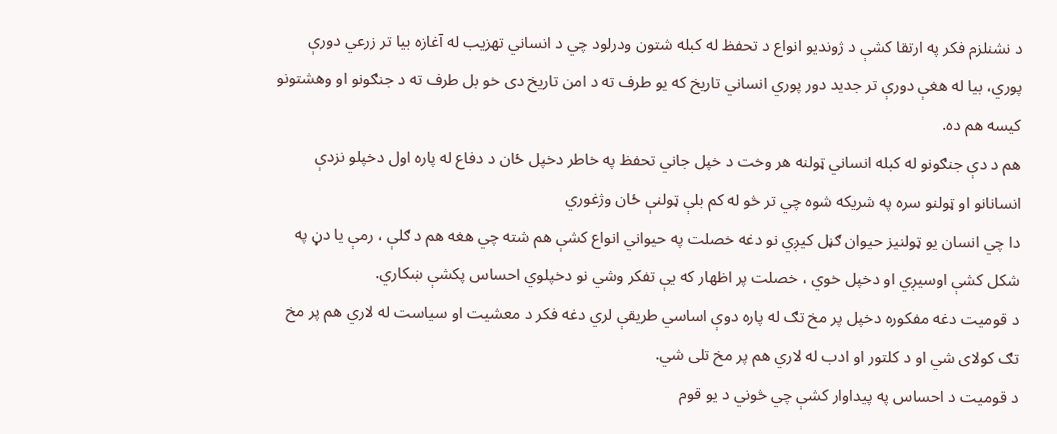د نشنلزم فکر په ارتقا کشې د ژونديو انواع د تحفظ له کبله شتون ودرلود چي د انساني تهزيب له آغازه بيا تر زرعي دورې پوري، بيا له هغې دورې تر جديد دور پوري انساني تاريخ که يو طرف ته د امن تاريخ دی خو بل طرف ته د جنګونو او وهشتونو کيسه هم ده.
هم د دې جنګونو له کبله انساني ټولنه هر وخت د خپل جاني تحفظ په خاطر دخپل ځان د دفاع له پاره اول دخپلو نزدې انسانانو او ټولنو سره په شريکه شوه چي تر څو له کم بلې ټولنې ځان وژغوري
دا چي انسان يو ټولنيز حيوان ګڼل کيږي نو دغه خصلت په حيواني انواع کشې هم شته چي هغه هم د ګلې ، رمې يا دڼ په شکل کشې اوسيږي او دخپل خوي ، خصلت پر اظهار که يې تفکر وشي نو دخپلوي احساس پکشې ښکاري.
د قوميت دغه مفکوره دخپل پر مخ تګ له پاره دوې اساسي طريقې لري دغه فکر د معشيت او سياست له لاري هم پر مخ تګ کولای شي او د کلتور او ادب له لاري هم پر مخ تلی شي.
د قوميت د احساس په پيداوار کشې چي څوني د يو قوم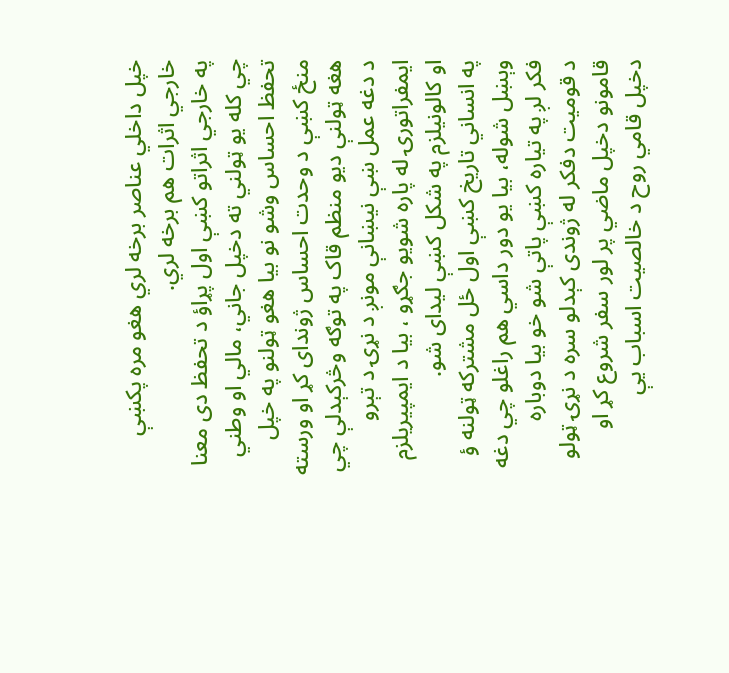خپل داخلي عناصر برخه لري هغو مره پکښې خارجي اثرات هم برخه لري.
په خارجي اثراتو کښې اول پړاؤ د تحفظ دی معنا چي کله يو ټولني ته دخپل جاني، مالي او وطني تحفظ احساس وشو نو بيا هغو ټولنو په خپل منځ کښې د وحدت احساس ژوندای کړ او ورسته هغه ټولنې ديو منظم قاک په توګه وڅرکېدلې چي د دغه عمل ښې نيښانې مونږ د نړۍ د تېرو ايمفراتورۍ له پاره شويو جګړو ، بيا د ايمپيريلزم او کالونيلزم په شکل کښې ليدای شو.
په انساني تاريخ کښې اول ځل مشترکه ټولنه ؤ وېښل شوله، بيا يو دور داسي هم راغلو چي دغه فکر لږ په تياره کښې پاتې شو خو بيا دوباره
د قوميت دفکر له ژوندی کېدلو سره د نړۍ ټولو قامونو دخپل ماضي پر لور سفر شروع کړ او دخپل قامي روح د خالصيت اسباب يې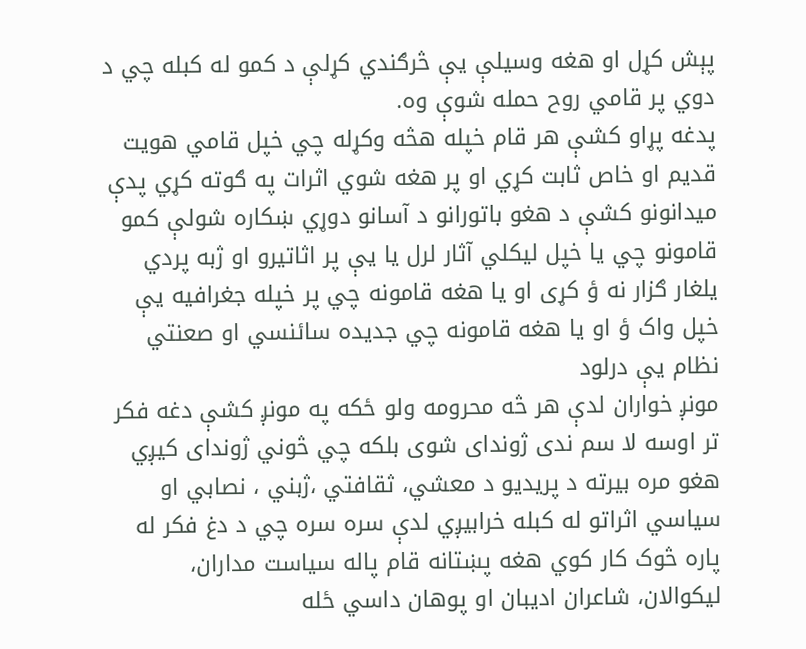پېش کړل او هغه وسيلې يې څرګندي کړلې د کمو له کبله چي د دوي پر قامي روح حمله شوې وه.
پدغه پړاو کشې هر قام خپله هڅه وکړله چي خپل قامي هويت قديم او خاص ثابت کړي او پر هغه شوي اثرات په ګوته کړي پدې ميدانونو کشې د هغو باتورانو د آسانو دوړي ښکاره شولې کمو قامونو چي يا خپل ليکلي آثار لرل يا يې پر اثاتيرو او ژبه پردي يلغار ګزار نه ؤ کړی او يا هغه قامونه چي پر خپله جغرافيه يې خپل واک ؤ او يا هغه قامونه چي جديده سائنسي او صعنتي نظام يې درلود
مونږ خواران لدې هر څه محرومه ولو ځکه په مونږ کشې دغه فکر تر اوسه لا سم ندی ژوندای شوی بلکه چي څوني ژوندای کيږي هغو مره بيرته د پريديو د معشي، ثقافتي ،ژبني ، نصابي او سياسي اثراتو له کبله خرابيږي لدې سره سره چي د دغ فکر له پاره څوک کار کوي هغه پښتانه قام پاله سياست مداران، ليکوالان، شاعران اديبان او پوهان داسي ځله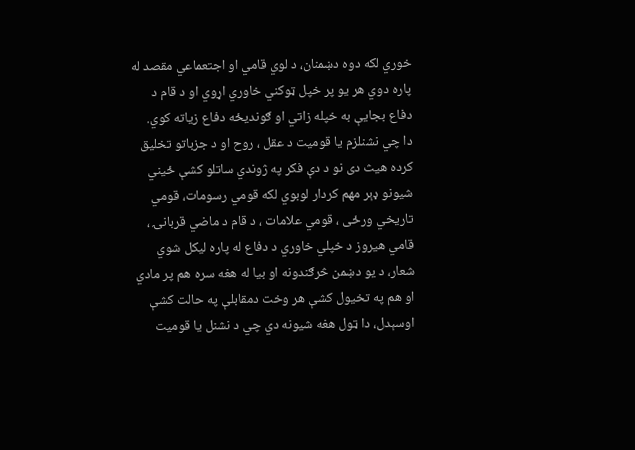خوري لکه دوه دښمنان، د لوي قامي او اجتعماعي مقصد له پاره دوي هر يو پر خپل ټوکني خاوري اړوي او د قام د دفاع بجايې به خپله زاتي او ګونديځه دفاع زياته کوي.
دا چي نشنلزم يا قوميت د عقل ، روح او د جزباتو تخليق کرده هيث دی نو د دې فکر په ژوندي ساتلو کشې ځيني شيونو ډېر مهم کردار لوبوي لکه قومي رسومات، قومي تاريخي ورځی ، قومي علامات ، د قام د ماضي قربانۍ ، قامي هيروز د خپلي خاوري د دفاع له پاره ليکل شوي شعار، د يو دښمن څرګندونه او بيا له هغه سره هم پر مادي او هم په تخيول کشې هر وخت دمقابلې په حالت کشې اوسېدل، دا ټول هغه شيونه دي چي د نشنل يا قوميت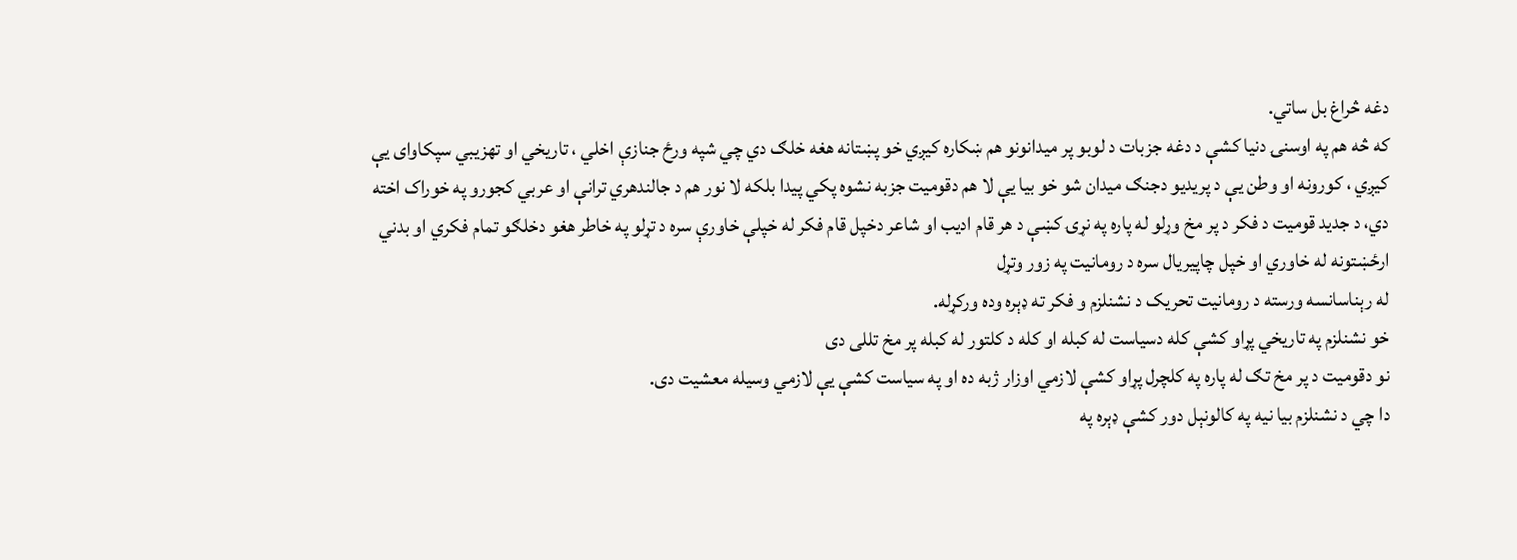دغه څراغ بل ساتي.
که څه هم په اوسنۍ دنيا کشې د دغه جزبات د لوبو پر ميدانونو هم ښکاره کيږي خو پښتانه هغه خلګ دي چي شپه ورځ جنازې اخلي ، تاريخي او تهزيبي سپکاوای يې کيږي ، کورونه او وطن يې د پريديو دجنګ ميدان شو خو بيا يې لا هم دقوميت جزبه نشوه پکي پيدا بلکه لا نور هم د جالندهري ترانې او عربي کجورو په خوراک اخته دي، د جديد قوميت د فکر د پر مخ وړلو له پاره په نړۍ کښې د هر قام اديب او شاعر دخپل قام فکر له خپلې خاورې سره د تړلو په خاطر هغو دخلګو تمام فکري او بدني ارځښتونه له خاوري او خپل چاپيريال سره د رومانيت په زور وتړل
له رېناسانسه ورسته د رومانيت تحريک د نشنلزم و فکر ته ډېره وده ورکړله.
خو نشنلزم په تاريخي پړاو کشې کله دسياست له کبله او کله د کلتور له کبله پر مخ تللی دی
نو دقوميت د پر مخ تګ له پاره په کلچرل پړاو کشې لازمي اوزار ژبه ده او په سياست کشې يې لازمي وسيله معشيت دی.
دا چي د نشنلزم بيا نيه په کالونېل دور کشې ډېره په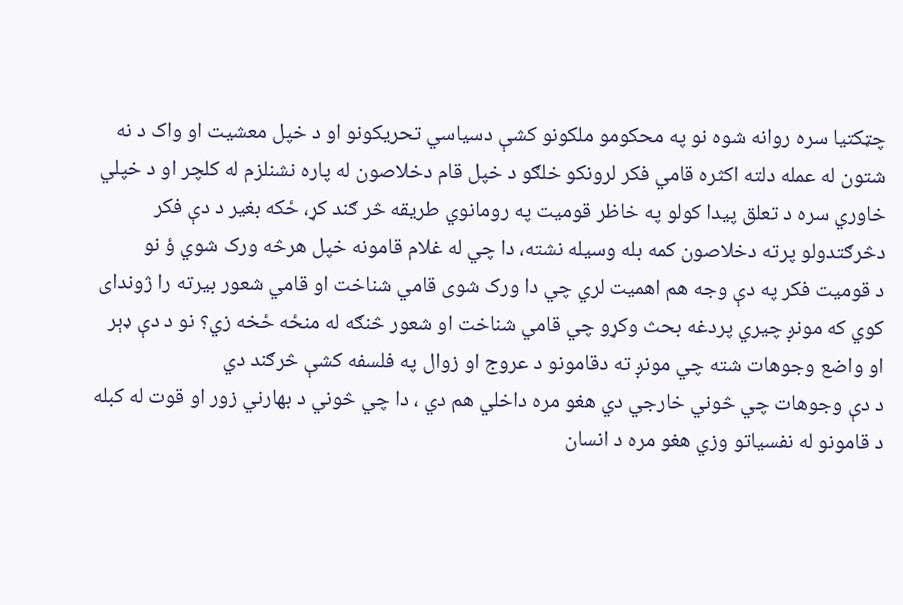چټکتيا سره روانه شوه نو په محکومو ملکونو کشې دسياسي تحريکونو او د خپل معشيت او واک د نه شتون له عمله دلته اکثره قامي فکر لرونکو خلګو د خپل قام دخلاصون له پاره نشنلزم له کلچر او د خپلي خاوري سره د تعلق پيدا کولو په خاظر قوميت په رومانوي طريقه څر ګند کړ، ځکه بغير د دې فکر دڅرګتدولو پرته دخلاصون کمه بله وسيله نشته، دا چي له غلام قامونه خپل هرڅه ورک شوي ؤ نو
د قوميت فکر په دې وجه هم اهميت لري چي دا ورک شوی قامي شناخت او قامي شعور بيرته را ژوندای کوي که مونږ چيري پردغه بحث وکړو چي قامي شناخت او شعور څنګه له منځه ځخه زي؟ نو د دې ډېر او واضع وجوهات شته چي مونږ ته دقامونو د عروج او زوال په فلسفه کشې څرګند دي
د دې وجوهات چي څوني خارجي دي هغو مره داخلي هم دي ، دا چي څوني د بهارني زور او قوت له کبله د قامونو له نفسياتو وزي هغو مره د انسان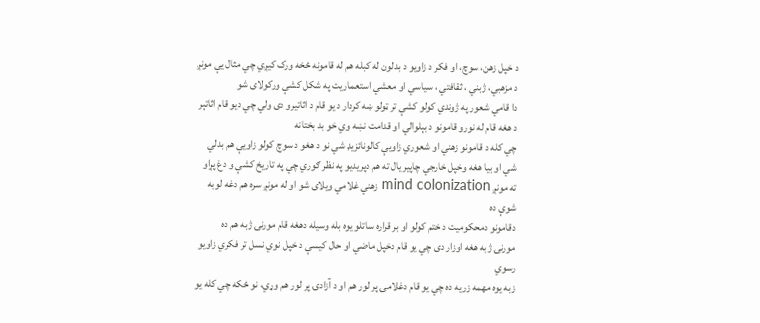د خپل زهن، سوچ، او فکر د زاويو د بدلون له کبله هم له قامونه ځخه ورک کيږي چي مثال يې مونږ د مزهبي، ژبني ، ثقافتي ، سياسي او معشي استعماريت په شکل کشې ورکولای شو
دا قامي شعور په ژوندي کولو کشې تر ټولو ښه کردار د يو قام د اثاتيرو دی ولي چي ديو قام اثاتېر د هغه قام له نورو قامونو د بېلوالي او قدامت نښه وي خو بد بختانه
چي کله د قامونو زهني او شعوري زاويې کالونائزيډ شي نو د هغو د سوچ کولو زاويې هم بدلي شي او بيا هغه وخپل خارجي چاپير يال ته هم دپريديو په نظر ګوري چي په تاريخ کشې و دغ پړاو ته مونږ mind colonization زهني غلامي ويلای شو او له مونږ سره هم دغه لوبه شوې ده
دقامونو دمحکوميت د ختم کولو او بر قراره ساتلو يوه بله وسيله دهغه قام مورنۍ ژبه هم ده
مورنۍ ژبه هغه اوزار دی چي يو قام دخپل ماضي او حال کيسې د خپل نوي نسل تر فکري زاويو رسوي
زبه يوه مهمه زريه ده چي يو قام دغلامۍ پر لور هم او د آزادۍ پر لور هم وړي، نو ځکه چي کله يو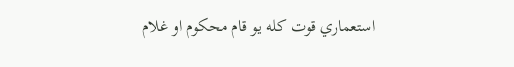استعماري قوت کله يو قام محکوم او غلام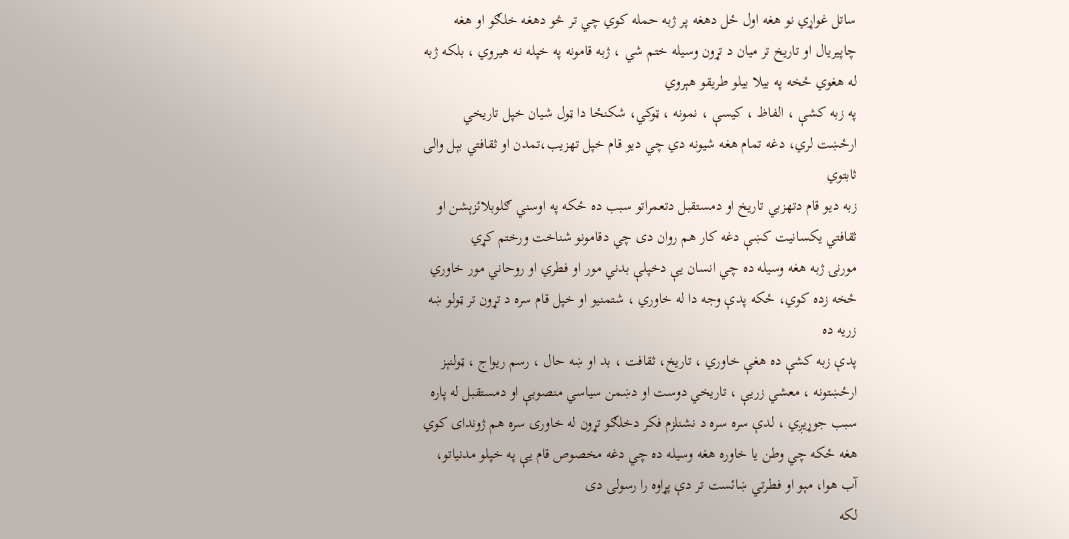ساتل غواړي نو هغه اول ځل دهغه پر ژبه حمله کوي چي تر څو دهغه خلګو او هغه چاپيريال او تاريخ تر ميان د تړون وسيله ختم شي ، ژبه قامونه په خپله نه هيروي ، بلکه ژبه له هغوي ځخه په بيلا بيلو طريقو هېروي
په زبه کشې ، الفاظ ، کيسې ، نمونه ، ټوکي، شکنځا دا ټول شيان خپل تاريخي ارځښت لري، دغه تمام هغه شيونه دي چي ديو قام خپل تهزيب،تمدن او ثقافتي بېل والی ثابتوي
زبه ديو قام دتهزبي تاريخ او دمستقبل دتعمراتو سبب ده ځکه په اوسني ګلوبلائزېشن او ثقافتي يکسانيت کښې دغه کار هم روان دی چي دقامونو شناخت ورختم کړي
مورنۍ ژبه هغه وسيله ده چي انسان يې دخپلې بدني مور او فطري او روحاني مور خاوري ځخه زده کوي، ځکه پدې وجه دا له خاوري ، شتمنيو او خپل قام سره د تړون تر ټولو ښه زريه ده
پدې زبه کشې ده هغې خاوري ، تاریخ، ثقافت ، بد او ښه حال ، رسم ريواج ، ټولنېز ارځښتونه ، معشي زريې ، تاريخي دوست او دښمن سياسي منصوبې او دمستقبل له پاره سبب جوړيږي ، لدې سره سره د نشنلزم فکر دخلګو تړون له خاوری سره هم ژوندای کوي هغه ځکه چي وطن يا خاوره هغه وسيله ده چي دغه مخصوص قام يې په خپلو مدنياتو، آب هوا، مېو او فطرتي ښائست تر دې پړاوه را رسولی دی
لکه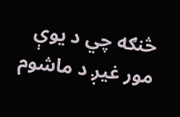څنګه چي د يوې مور غيږ د ماشوم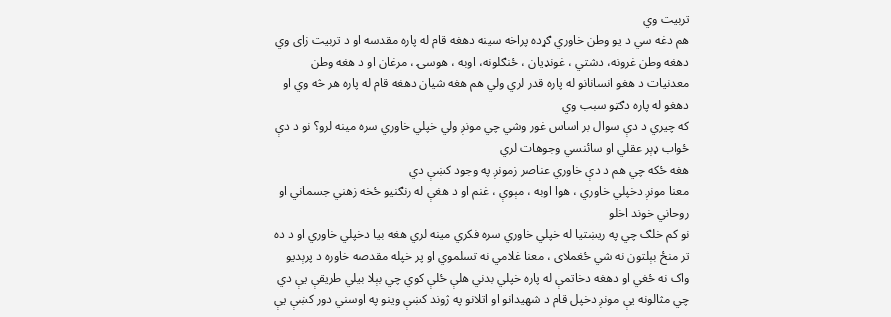تربيت وي
هم دغه سي د يو وطن خاوري ګړده پراخه سينه دهغه قام له پاره مقدسه او د تربيت زای وي
دهغه وطن غرونه، دشتي ، غونډيان ، ځنګلونه، اوبه ، هوسۍ ، مرغان او د هغه وطن معدنيات د هغو انسانانو له پاره قدر لري ولي هم هغه شيان دهغه قام له پاره هر څه وي او دهغو له پاره دګټو سبب وي
که چيري د دې سوال بر اساس غور وشي چي مونږ ولي خپلي خاوري سره مينه لرو؟ نو د دې ځواب ډېر عقلي او سائنسي وجوهات لري
هغه ځکه چي هم د دې خاوري عناصر زمونږ په وجود کښې دي
معنا مونږ دخپلي خاوري ، هوا اوبه ، مېوې ، غنم او د هغې له رنګنيو ځخه زهني جسماني او روحاني خوند اخلو
نو کم خلګ چي په ريښتيا له خپلي خاوري سره فکري مينه لري هغه بيا دخپلي خاوري او د ده تر منځ بېلتون نه شي ځغملای ، معنا غلامي نه تسلموي او پر خپله مقدصه خاوره د پرېديو واک نه ځغي او دهغه دخاتمې له پاره خپلي بدني هلې ځلې کوي چي بېلا بيلي طريقې يې دي چي مثالونه يې مونږ دخپل قام د شهيدانو او اتلانو په ژوند کښې وينو په اوسني دور کښې يې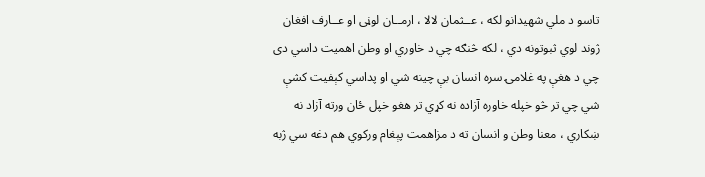تاسو د ملي شهيدانو لکه ، عــثمان لالا ، ارمــان لوڼی او عــارف افغان ژوند لوي ثبوتونه دي ، لکه څنګه چي د خاوري او وطن اهميت داسي دی چي د هغې په غلامۍ سره انسان بې چينه شي او پداسي کېفيت کشې شي چي تر څو خپله خاوره آزاده نه کړي تر هغو خپل ځان ورته آزاد نه ښکاري ، معنا وطن و انسان ته د مزاهمت پېغام ورکوي هم دغه سي ژبه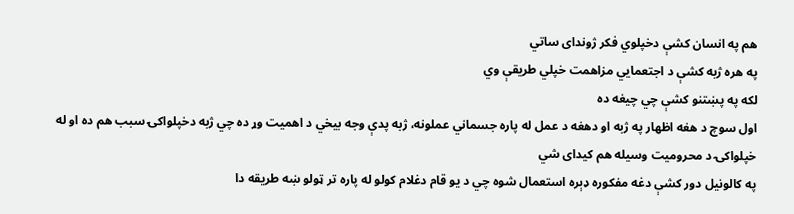هم په انسان کشې دخپلوي فکر ژوندای ساتي
په هره ژبه کشې د اجتعمايي مزاهمت خپلي طريقې وي
لکه په پښتنو کشې چي چيغه ده
اول سوچ د هغه اظهار په ژبه او دهغه د عمل له پاره جسماني عملونه، ژبه پدې وجه بيخي د اهميت وړ ده چي ژبه دخپلواکۍ سبب هم ده او له خپلواکۍ د محروميت وسيله هم کيدای شي
په کالونيل دور کشې دغه مفکوره ډېره استعمال شوه چي د يو قام دغلام کولو له پاره تر ټولو ښه طريقه دا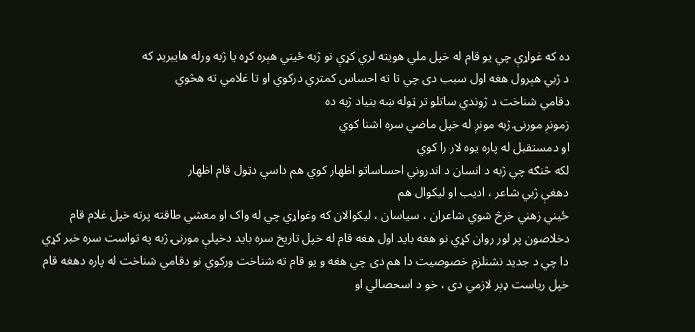ده که غواړې چي يو قام له خپل ملي هويته لري کړې نو ژبه ځيني هېره کړه يا ژبه ورله هايبريډ که
د ژبي هېرول هغه اول سبب دی چي تا ته احساس کمتري درکوي او تا غلامي ته هڅوي
دقامي شناخت د ژوندي ساتلو تر ټوله ښه بنياد ژبه ده
زمونږ مورنۍ ژبه مونږ له خپل ماضي سره اشنا کوي
او دمستقبل له پاره يوه لار را کوي
لکه څنګه چي ژبه د انسان د اندروني احساساتو اظهار کوي هم داسي دټول قام اظهار
دهغې ژبي شاعر ، اديب او ليکوال هم
ځيني زهني خرڅ شوي شاعران ، سياسان ، ليکوالان که وغواړي چي له واک او معشي طاقته پرته خپل غلام قام دخلاصون پر لور روان کړي نو هغه بايد اول هغه قام له خپل تاريخ سره بايد دخپلې مورنۍ ژبه په تواست سره خبر کړي
دا چي د جديد نشنلزم خصوصيت دا هم دی چي هغه و يو قام ته شناخت ورکوي نو دقامي شناخت له پاره دهغه قام خپل رياست ډېر لازمي دی ، خو د اسحصالي او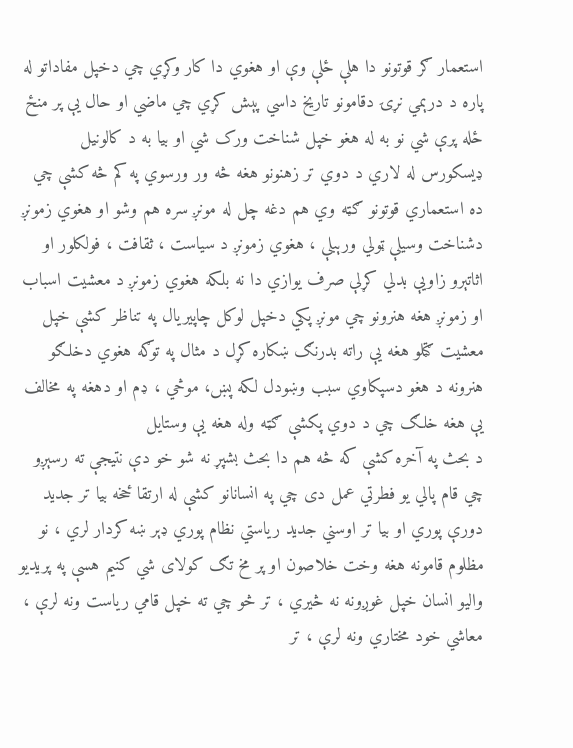استعمار ګر قوتونو دا هلې ځلې وې او هغوي دا کار وکړي چي دخپل مفاداتو له پاره د درېمي نړۍ دقامونو تاريخ داسي پېش کړي چي ماضي او حال يې پر منځ ځله پرې شي نو به له هغو خپل شناخت ورک شي او بيا به د کالونيل ډيسکورس له لاري د دوي تر زهنونو هغه څه ور ورسوي په کم څه کشې چي ده استعماري قوتونو ګټه وي هم دغه چل له مونږ سره هم وشو او هغوي زمونږ دشناخت وسيلې ټولي ورېبلې ، هغوي زمونږ د سياست ، ثقافت ، فولکلور او اثاتېرو زاويې بدلي کړلې صرف يوازي دا نه بلکه هغوي زمونږ د معشيت اسباب او زمونږ هغه هنرونو چي مونږ پکي دخپل لوکل چاپيريال په تناظر کشې خپل معشيت ګټلو هغه يې راته بدرنګ ښکاره کړل د مثال په توګه هغوي دخلګو هنرونه د هغو دسپکاوي سبب وښودل لکه پښ، موڅي ، ډم او دهغه په مخالف يې هغه خلګ چي د دوي پکشې ګټه وله هغه يې وستايل
د بحث په آخره کشې که څه هم دا بحث بشپړ نه شو خو دې نتيجې ته رسېږو چي قام پالي يو فطرتي عمل دی چي په انسانانو کشې له ارتقا ځخه بيا تر جديد دورې پوري او بيا تر اوسني جديد رياستي نظام پوري ډېر ښه کردار لري ، نو مظلوم قامونه هغه وخت خلاصون او پر مخ تګ کولای شي کنيم هسې په پريديو واليو انسان خپل غوږونه نه څيري ، تر څو چي ته خپل قامي رياست ونه لرې ، معاشي خود مختاري ونه لرې ، تر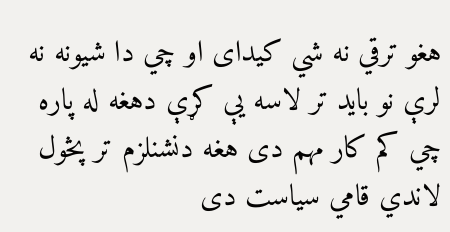هغو ترقي نه شي کيدای او چي دا شيونه نه لرې نو بايد تر لاسه يې کړې دهغه له پاره چي کم کار مهم دی هغه دنشنلزم تر پڅول لاندي قامي سياست دی